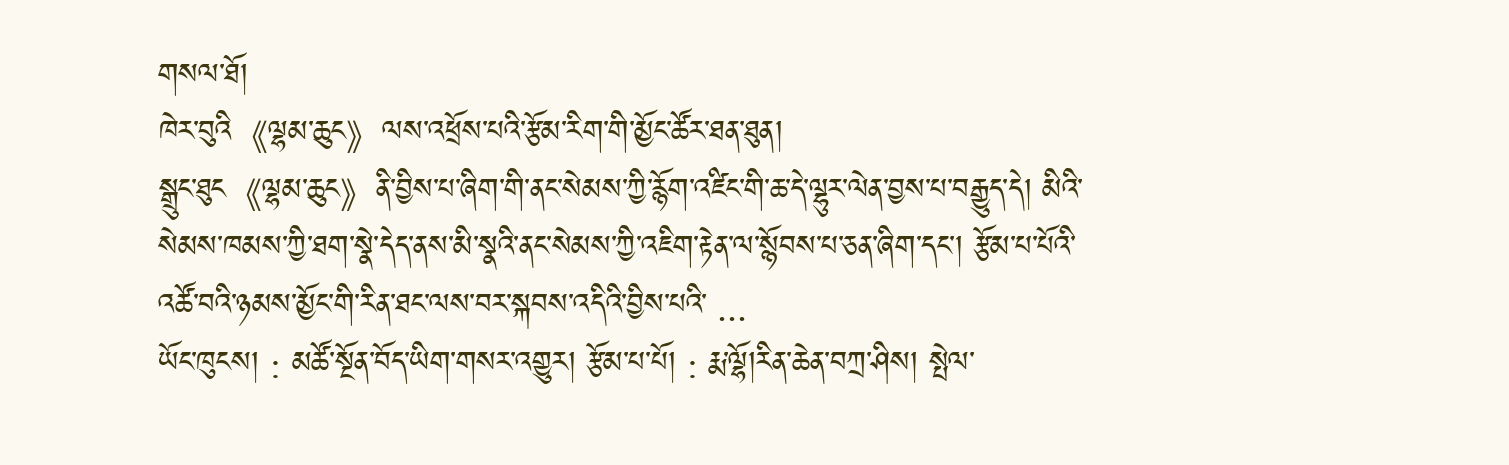གསལ་ཐོ།
ཁེར་བུའི《ལྷམ་ཆུང》ལས་འཕྲོས་པའི་རྩོམ་རིག་གི་མྱོང་ཚོར་ཐན་ཐུན།
སྒྲུང་ཐུང《ལྷམ་ཆུང》ནི་བྱིས་པ་ཞིག་གི་ནང་སེམས་ཀྱི་རྙོག་འཛིང་གི་ཆ་དེ་ལྷུར་ལེན་བྱས་པ་བརྒྱུད་དེ། མིའི་སེམས་ཁམས་ཀྱི་ཐག་སྣེ་དེད་ནས་མི་སྣའི་ནང་སེམས་ཀྱི་འཇིག་རྟེན་ལ་སྙོབས་པ་ཅན་ཞིག་དང་། རྩོམ་པ་པོའི་འཚོ་བའི་ཉམས་མྱོང་གི་རིན་ཐང་ལས་བར་སྐབས་འདིའི་བྱིས་པའི་ ...
ཡོང་ཁུངས། : མཚོ་སྔོན་བོད་ཡིག་གསར་འགྱུར། རྩོམ་པ་པོ། : རྨ་ལྷོ།རིན་ཆེན་བཀྲ་ཤིས། སྤེལ་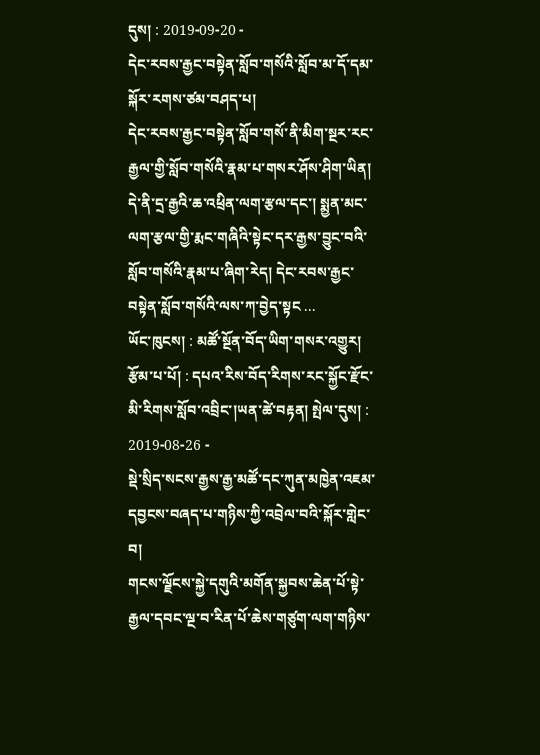དུས། : 2019-09-20 -
དེང་རབས་རྒྱང་བསྟེན་སློབ་གསོའི་སློབ་མ་དོ་དམ་སྐོར་རགས་ཙམ་བཤད་པ།
དེང་རབས་རྒྱང་བསྟེན་སློབ་གསོ་ནི་མིག་སྔར་རང་རྒྱལ་གྱི་སློབ་གསོའི་རྣམ་པ་གསར་ཤོས་ཤིག་ཡིན། དེ་ནི་དྲ་རྒྱའི་ཆ་འཕྲིན་ལག་རྩལ་དང་། སྨྱན་མང་ལག་རྩལ་གྱི་རྨང་གཞིའི་སྟེང་དར་རྒྱས་བྱུང་བའི་སློབ་གསོའི་རྣམ་པ་ཞིག་རེད། དེང་རབས་རྒྱང་བསྟེན་སློབ་གསོའི་ལས་ཀ་བྱེད་སྟང ...
ཡོང་ཁུངས། : མཚོ་སྔོན་བོད་ཡིག་གསར་འགྱུར། རྩོམ་པ་པོ། : དཔའ་རིས་བོད་རིགས་རང་སྐྱོང་རྫོང་མི་རིགས་སློབ་འབྲིང་།ཡན་ཚེ་བརྟན། སྤེལ་དུས། : 2019-08-26 -
སྡེ་སྲིད་སངས་རྒྱས་རྒྱ་མཚོ་དང་ཀུན་མཁྱེན་འཇམ་དབྱངས་བཞད་པ་གཉིས་ཀྱི་འབྲེལ་བའི་སྐོར་གླེང་བ།
གངས་ལྗོངས་སྐྱེ་དགུའི་མགོན་སྐྱབས་ཆེན་པོ་སྟེ་རྒྱལ་དབང་ལྔ་བ་རིན་པོ་ཆེས་གཙུག་ལག་གཉིས་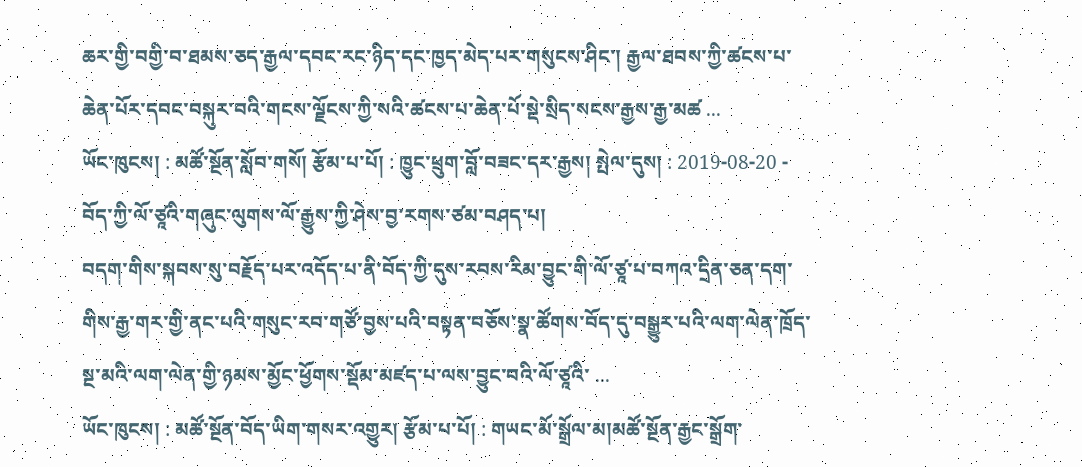ཆར་གྱི་བགྱི་བ་ཐམས་ཅད་རྒྱལ་དབང་རང་ཉིད་དང་ཁྱད་མེད་པར་གསུངས་ཤིང་། རྒྱལ་ཐབས་ཀྱི་ཚངས་པ་ཆེན་པོར་དབང་བསྐུར་བའི་གངས་ལྗོངས་ཀྱི་སའི་ཚངས་པ་ཆེན་པོ་སྡེ་སྲིད་སངས་རྒྱས་རྒྱ་མཚ ...
ཡོང་ཁུངས། : མཚོ་སྔོན་སློབ་གསོ། རྩོམ་པ་པོ། : ཁྱུང་ཕྲུག་བློ་བཟང་དར་རྒྱས། སྤེལ་དུས། : 2019-08-20 -
བོད་ཀྱི་ལོ་ཙཱའི་གཞུང་ལུགས་ལོ་རྒྱུས་ཀྱི་ཤེས་བྱ་རགས་ཙམ་བཤད་པ།
བདག་གིས་སྐབས་སུ་བརྗོད་པར་འདོད་པ་ནི་བོད་ཀྱི་དུས་རབས་རིམ་བྱུང་གི་ལོ་ཙཱ་པ་བཀའ་དྲིན་ཅན་དག་གིས་རྒྱ་གར་གྱི་ནང་པའི་གསུང་རབ་གཙོ་བྱས་པའི་བསྟན་བཅོས་སྣ་ཚོགས་བོད་དུ་བསྒྱུར་པའི་ལག་ལེན་ཁྲོད་སྔ་མའི་ལག་ལེན་གྱི་ཉམས་མྱོང་ཕྱོགས་སྡོམ་མཛད་པ་ལས་བྱུང་བའི་ལོ་ཙཱའི་ ...
ཡོང་ཁུངས། : མཚོ་སྔོན་བོད་ཡིག་གསར་འགྱུར། རྩོམ་པ་པོ། : གཡང་མོ་སྒྲོལ་མ།མཚོ་སྔོན་རྒྱང་སྒྲོག་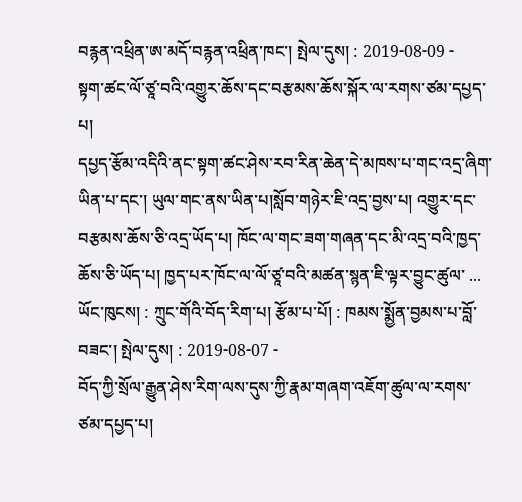བརྙན་འཕྲིན་ཨ་མདོ་བརྙན་འཕྲིན་ཁང་། སྤེལ་དུས། : 2019-08-09 -
སྟག་ཚང་ལོ་ཙཱ་བའི་འགྱུར་ཆོས་དང་བརྩམས་ཆོས་སྐོར་ལ་རགས་ཙམ་དཔྱད་པ།
དཔྱད་རྩོམ་འདིའི་ནང་སྟག་ཚང་ཤེས་རབ་རིན་ཆེན་དེ་མཁས་པ་གང་འདྲ་ཞིག་ཡིན་པ་དང་། ཡུལ་གང་ནས་ཡིན་པ།སློབ་གཉེར་ཇི་འདྲ་བྱས་པ། འགྱུར་དང་བརྩམས་ཆོས་ཅི་འདྲ་ཡོད་པ། ཁོང་ལ་གང་ཟག་གཞན་དང་མི་འདྲ་བའི་ཁྱད་ཆོས་ཅི་ཡོད་པ། ཁྱད་པར་ཁོང་ལ་ལོ་ཙཱ་བའི་མཚན་སྙན་ཇི་ལྟར་བྱུང་ཚུལ་ ...
ཡོང་ཁུངས། : ཀྲུང་གོའི་བོད་རིག་པ། རྩོམ་པ་པོ། : ཁམས་སྨྱོན་བྱམས་པ་བློ་བཟང་། སྤེལ་དུས། : 2019-08-07 -
བོད་ཀྱི་སྲོལ་རྒྱུན་ཤེས་རིག་ལས་དུས་ཀྱི་རྣམ་གཞག་འཇོག་ཚུལ་ལ་རགས་ཙམ་དཔྱད་པ།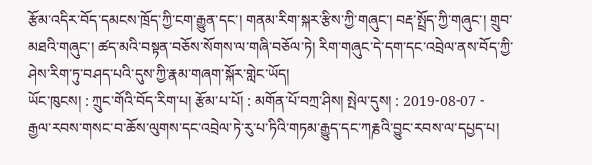རྩོམ་འདིར་བོད་དམངས་ཁྲོད་ཀྱི་ངག་རྒྱུན་དང་། གནམ་རིག་སྐར་རྩིས་ཀྱི་གཞུང་། བརྡ་སྤྲོད་ཀྱི་གཞུང་། གྲུབ་མཐའི་གཞུང་། ཚད་མའི་བསྟན་བཅོས་སོགས་ལ་གཞི་བཅོལ་ཏེ། རིག་གཞུང་དེ་དག་དང་འབྲེལ་ནས་བོད་ཀྱི་ཤེས་རིག་ཏུ་བཤད་པའི་དུས་ཀྱི་རྣམ་གཞག་སྐོར་གླེང་ཡོད།
ཡོང་ཁུངས། : ཀྲུང་གོའི་བོད་རིག་པ། རྩོམ་པ་པོ། : མགོན་པོ་བཀྲ་ཤིས། སྤེལ་དུས། : 2019-08-07 -
རྒྱལ་རབས་གསང་བ་ཆོས་ལུགས་དང་འབྲེལ་ཏེ་རུ་པ་ཏིའི་གཏམ་རྒྱུད་དང་ཀརྞའི་བྱུང་རབས་ལ་དཔྱད་པ།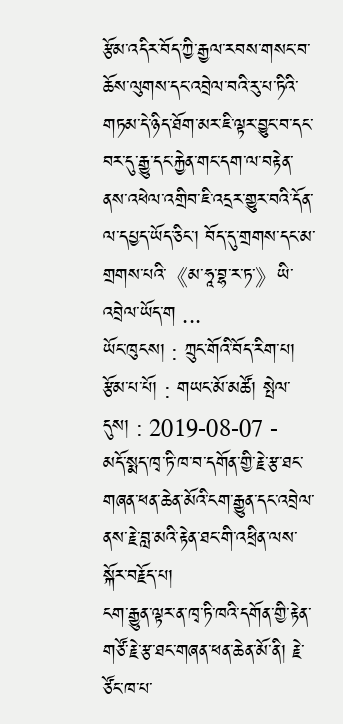རྩོམ་འདིར་བོད་ཀྱི་རྒྱལ་རབས་གསང་བ་ཆོས་ལུགས་དང་འབྲེལ་བའི་རུ་པ་ཏིའི་གཏམ་དེ་ཉིད་ཐོག་མར་ཇི་ལྟར་བྱུང་བ་དང་བར་དུ་རྒྱུ་དང་རྐྱེན་གང་དག་ལ་བརྟེན་ནས་འཕེལ་འགྲིབ་ཇི་འདྲར་གྱུར་བའི་དོན་ལ་དཔྱད་ཡོད་ཅིང་། བོད་དུ་གྲགས་དང་མ་གྲགས་པའི་《མ་ཧཱ་བྷ་ར་ཏ་》ཡི་འབྲེལ་ཡོད་ག ...
ཡོང་ཁུངས། : ཀྲུང་གོའི་བོད་རིག་པ། རྩོམ་པ་པོ། : གཡང་མོ་མཚོ། སྤེལ་དུས། : 2019-08-07 -
མདོ་སྨད་ཁྭ་ཏི་ཁ་བ་དགོན་གྱི་རྗེ་རྩ་ཐང་གཞན་ཕན་ཆེན་མོའི་ངག་རྒྱུན་དང་འབྲེལ་ནས་རྗེ་བླ་མའི་རྟེན་ཐང་གི་འཕྲིན་ལས་སྐོར་བརྗོད་པ།
ངག་རྒྱུན་ལྟར་ན་ཁྭ་ཏི་ཁའི་དགོན་གྱི་རྟེན་གཙོ་རྗེ་རྩ་ཐང་གཞན་ཕན་ཆེན་མོ་ནི། རྗེ་ཙོང་ཁ་པ་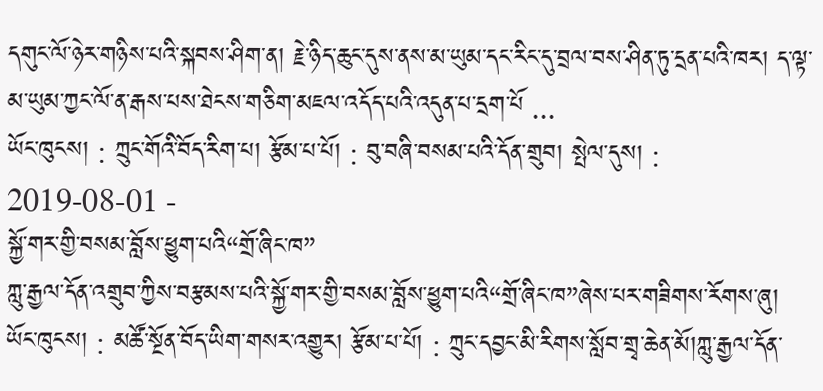དགུང་ལོ་ཉེར་གཉིས་པའི་སྐབས་ཤིག་ན། རྗེ་ཉིད་ཆུང་དུས་ནས་མ་ཡུམ་དང་རིང་དུ་བྲལ་བས་ཤིན་ཏུ་དྲན་པའི་ཁར། ད་ལྟ་མ་ཡུམ་ཀྱང་ལོ་ན་རྒས་པས་ཐེངས་གཅིག་མཇལ་འདོད་པའི་འདུན་པ་དྲག་པོ ...
ཡོང་ཁུངས། : ཀྲུང་གོའི་བོད་རིག་པ། རྩོམ་པ་པོ། : བུ་བཞི་བསམ་པའི་དོན་གྲུབ། སྤེལ་དུས། : 2019-08-01 -
སྐྱོ་གར་གྱི་བསམ་བློས་ཕྱུག་པའི“གྲོ་ཞིང་ཁ”
ཀླུ་རྒྱལ་དོན་འགྲུབ་ཀྱིས་བརྩམས་པའི་སྐྱོ་གར་གྱི་བསམ་བློས་ཕྱུག་པའི“གྲོ་ཞིང་ཁ”ཞེས་པར་གཟིགས་རོགས་ཞུ།
ཡོང་ཁུངས། : མཚོ་སྔོན་བོད་ཡིག་གསར་འགྱུར། རྩོམ་པ་པོ། : ཀྲུང་དབྱང་མི་རིགས་སློབ་གྲྭ་ཆེན་མོ།ཀླུ་རྒྱལ་དོན་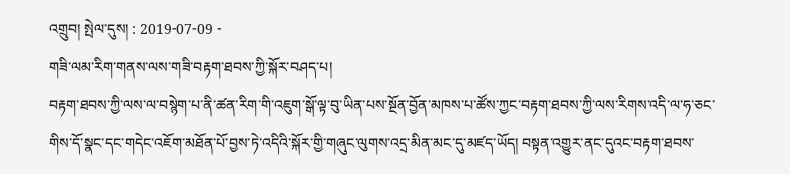འགྲུབ། སྤེལ་དུས། : 2019-07-09 -
གཟི་ལམ་རིག་གནས་ལས་གཟི་བརྟག་ཐབས་ཀྱི་སྐོར་བཤད་པ།
བརྟག་ཐབས་ཀྱི་ལས་ལ་བསྙེག་པ་ནི་ཚན་རིག་གི་འཇུག་སྒོ་ལྟ་བུ་ཡིན་པས་སྔོན་བྱོན་མཁས་པ་ཚོས་ཀྱང་བརྟག་ཐབས་ཀྱི་ལས་རིགས་འདི་ལ་ཧ་ཅང་གིས་དོ་སྣང་དང་གདེང་འཇོག་མཐོན་པོ་བྱས་ཏེ་འདིའི་སྐོར་གྱི་གཞུང་ལུགས་འདྲ་མིན་མང་དུ་མཛད་ཡོད། བསྟན་འགྱུར་ནང་དུའང་བརྟག་ཐབས་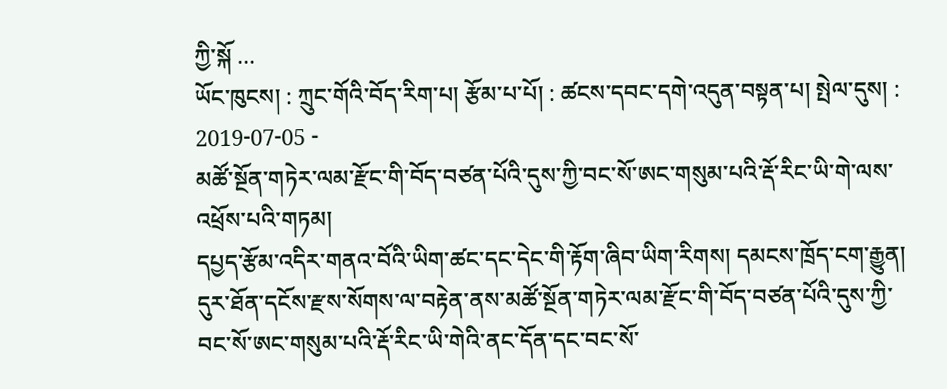ཀྱི་སྐོ ...
ཡོང་ཁུངས། : ཀྲུང་གོའི་བོད་རིག་པ། རྩོམ་པ་པོ། : ཚངས་དབང་དགེ་འདུན་བསྟན་པ། སྤེལ་དུས། : 2019-07-05 -
མཚོ་སྔོན་གཏེར་ལམ་རྫོང་གི་བོད་བཙན་པོའི་དུས་ཀྱི་བང་སོ་ཨང་གསུམ་པའི་རྡོ་རིང་ཡི་གེ་ལས་འཕྲོས་པའི་གཏམ།
དཔྱད་རྩོམ་འདིར་གནའ་བོའི་ཡིག་ཚང་དང་དེང་གི་རྟོག་ཞིབ་ཡིག་རིགས། དམངས་ཁྲོད་ངག་རྒྱུན། དུར་ཐོན་དངོས་རྫས་སོགས་ལ་བརྟེན་ནས་མཚོ་སྔོན་གཏེར་ལམ་རྫོང་གི་བོད་བཙན་པོའི་དུས་ཀྱི་བང་སོ་ཨང་གསུམ་པའི་རྡོ་རིང་ཡི་གེའི་ནང་དོན་དང་བང་སོ་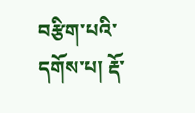བརྩིག་པའི་དགོས་པ། རྡོ་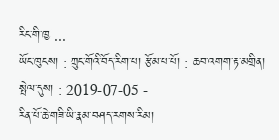རིང་གི་ཁྱ ...
ཡོང་ཁུངས། : ཀྲུང་གོའི་བོད་རིག་པ། རྩོམ་པ་པོ། : ཆབ་འགག་རྟ་མགྲིན། སྤེལ་དུས། : 2019-07-05 -
རིན་པོ་ཆེ་གཟི་ཡི་རྣམ་བཤད་རགས་རིམ།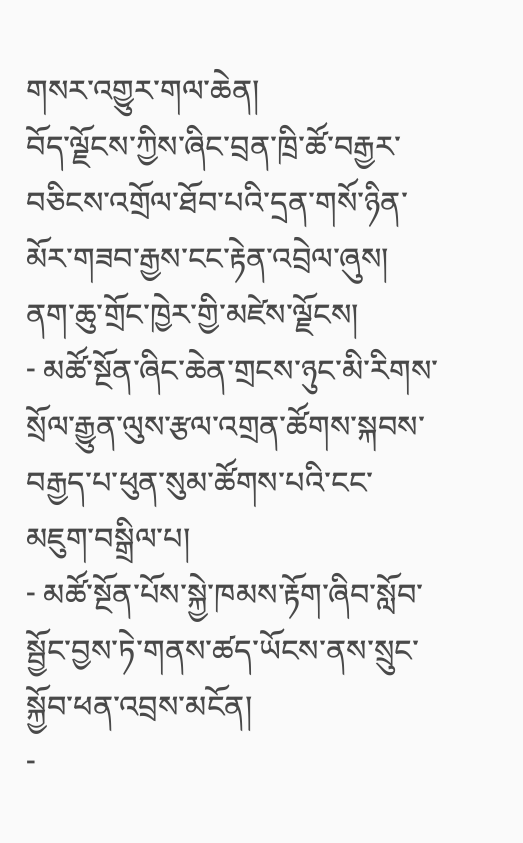གསར་འགྱུར་གལ་ཆེན།
བོད་ལྗོངས་ཀྱིས་ཞིང་བྲན་ཁྲི་ཚོ་བརྒྱར་བཅིངས་འགྲོལ་ཐོབ་པའི་དྲན་གསོ་ཉིན་མོར་གཟབ་རྒྱས་ངང་རྟེན་འབྲེལ་ཞུས།
ནག་ཆུ་གྲོང་ཁྱེར་གྱི་མཛེས་ལྗོངས།
- མཚོ་སྔོན་ཞིང་ཆེན་གྲངས་ཉུང་མི་རིགས་སྲོལ་རྒྱུན་ལུས་རྩལ་འགྲན་ཚོགས་སྐབས་བརྒྱད་པ་ཕུན་སུམ་ཚོགས་པའི་ངང་མཇུག་བསྒྲིལ་པ།
- མཚོ་སྔོན་པོས་སྐྱེ་ཁམས་རྟོག་ཞིབ་སློབ་སྦྱོང་བྱས་ཏེ་གནས་ཚད་ཡོངས་ནས་སྲུང་སྐྱོབ་ཕན་འབྲས་མངོན།
-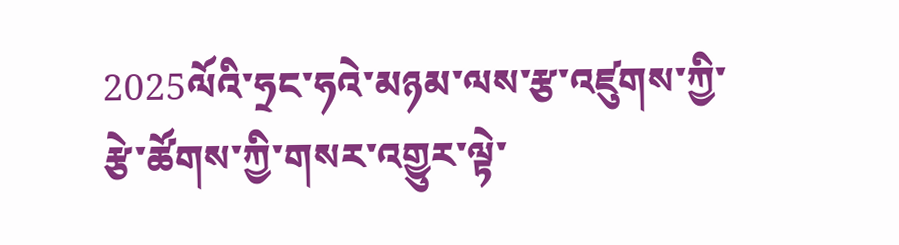2025ལོའི་ཧྲང་ཧའེ་མཉམ་ལས་རྩ་འཛུགས་ཀྱི་རྩེ་ཚོགས་ཀྱི་གསར་འགྱུར་ལྟེ་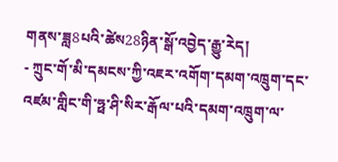གནས་ཟླ8པའི་ཚེས28ཉིན་སྒོ་འབྱེད་རྒྱུ་རེད།
- ཀྲུང་གོ་མི་དམངས་ཀྱི་འཇར་འགོག་དམག་འཁྲུག་དང་འཛམ་གླིང་གི་ཧྥ་ཤི་སིར་རྒོལ་པའི་དམག་འཁྲུག་ལ་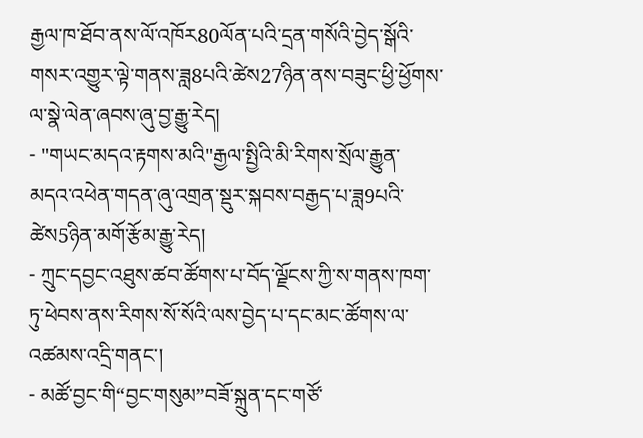རྒྱལ་ཁ་ཐོབ་ནས་ལོ་འཁོར80ལོན་པའི་དྲན་གསོའི་བྱེད་སྒོའི་གསར་འགྱུར་ལྟེ་གནས་ཟླ8པའི་ཚེས27ཉིན་ནས་བཟུང་ཕྱི་ཕྱོགས་ལ་སྣེ་ལེན་ཞབས་ཞུ་བྱ་རྒྱུ་རེད།
- "གཡང་མདའ་རྟགས་མའི"རྒྱལ་སྤྱིའི་མི་རིགས་སྲོལ་རྒྱུན་མདའ་འཕེན་གདན་ཞུ་འགྲན་སྡུར་སྐབས་བརྒྱད་པ་ཟླ9པའི་ཚེས5ཉིན་མགོ་རྩོམ་རྒྱུ་རེད།
- ཀྲུང་དབྱང་འཐུས་ཚབ་ཚོགས་པ་བོད་ལྗོངས་ཀྱི་ས་གནས་ཁག་ཏུ་ཕེབས་ནས་རིགས་སོ་སོའི་ལས་བྱེད་པ་དང་མང་ཚོགས་ལ་འཚམས་འདྲི་གནང་།
- མཚོ་བྱང་གི“བྱང་གསུམ”བཟོ་སྐྲུན་དང་གཙོ་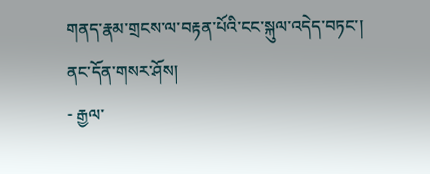གནད་རྣམ་གྲངས་ལ་བརྟན་པོའི་ངང་སྐུལ་འདེད་བཏང་།
ནང་དོན་གསར་ཤོས།
- རྒྱལ་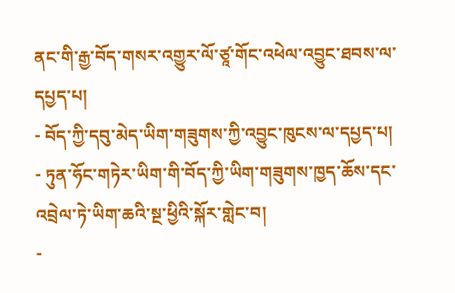ནང་གི་རྒྱ་བོད་གསར་འགྱུར་ལོ་ཙཱ་གོང་འཕེལ་འབྱུང་ཐབས་ལ་དཔྱད་པ།
- བོད་ཀྱི་དབུ་མེད་ཡིག་གཟུགས་ཀྱི་འབྱུང་ཁུངས་ལ་དཔྱད་པ།
- ཏུན་ཧོང་གཏེར་ཡིག་གི་བོད་ཀྱི་ཡིག་གཟུགས་ཁྱད་ཆོས་དང་འབྲེལ་ཏེ་ཡིག་ཆའི་སྔ་ཕྱིའི་སྐོར་གླེང་བ།
-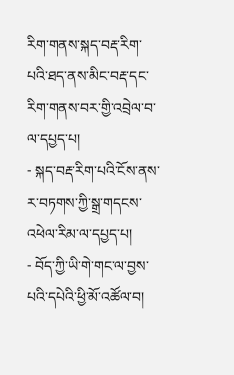རིག་གནས་སྐད་བརྡ་རིག་པའི་ཐད་ནས་མིང་བརྡ་དང་རིག་གནས་བར་གྱི་འབྲེལ་བ་ལ་དཔྱད་པ།
- སྐད་བརྡ་རིག་པའི་ངོས་ནས་ར་བཏགས་ཀྱི་སྒྲ་གདངས་འཕེལ་རིམ་ལ་དཔྱད་པ།
- བོད་ཀྱི་ཡི་གེ་གང་ལ་བྱས་པའི་དཔེའི་ཕྱི་མོ་འཚོལ་བ།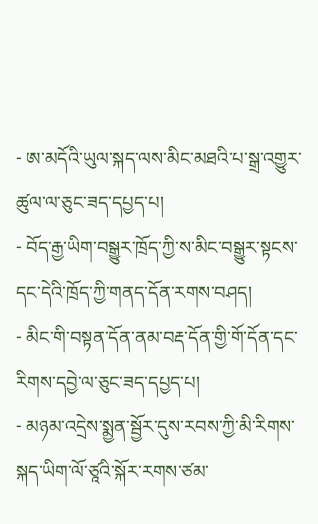- ཨ་མདོའི་ཡུལ་སྐད་ལས་མིང་མཐའི་པ་སྒྲ་འགྱུར་ཚུལ་ལ་ཅུང་ཟད་དཔྱད་པ།
- བོད་རྒྱ་ཡིག་བསྒྱུར་ཁྲོད་ཀྱི་ས་མིང་བསྒྱུར་སྟངས་དང་དེའི་ཁྲོད་ཀྱི་གནད་དོན་རགས་བཤད།
- མིང་གི་བསྟན་དོན་ནམ་བརྡ་དོན་གྱི་གོ་དོན་དང་རིགས་དབྱེ་ལ་ཅུང་ཟད་དཔྱད་པ།
- མཉམ་འདྲེས་སྨྱན་སྦྱོར་དུས་རབས་ཀྱི་མི་རིགས་སྐད་ཡིག་ལོ་ཙཱའི་སྐོར་རགས་ཙམ་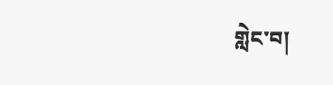གླེང་བ།